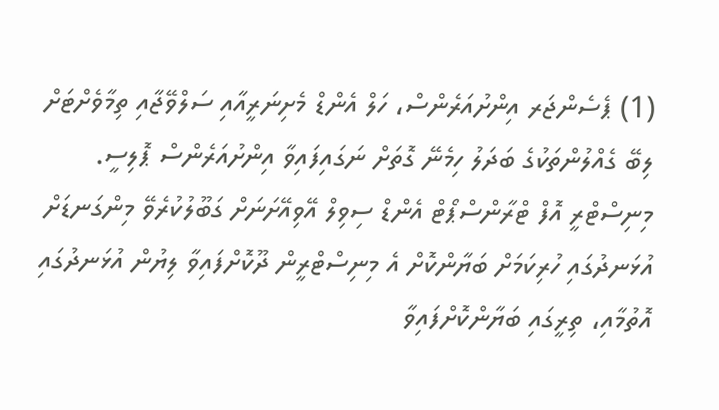(1) ޕެސެންޖަރ އިންށުއަރެންސް، ހަލް އެންޑް މެށިނަރީއާއި ސަލްވޭޖާއި ތިމާވެށްޓަށް ލިބޭ ގެއްލުންތަކުގެ ބަދަލު ހިމެނޭ ގޮތަށް ނަގައިފައިވާ އިންށުއަރެންސް ޕޮލިސީ. މިނިސްޓްރީ އޮފް ޓްރާންސްޕޯޓް އެންޑް ސިވިލް އޭވިއޭށަނަށް ގަބޫލުކުރެވޭ މިންގަނޑަށް އުޅަނދުގައި ހުރިކަމަށް ބަޔާންކޮށް އެ މިނިސްޓްރީން ދޫކޮށްފައިވާ ލިޔުން އުޅަނދުގައި އޮތުމާއި، ތިރީގައި ބަޔާންކޮށްފައިވާ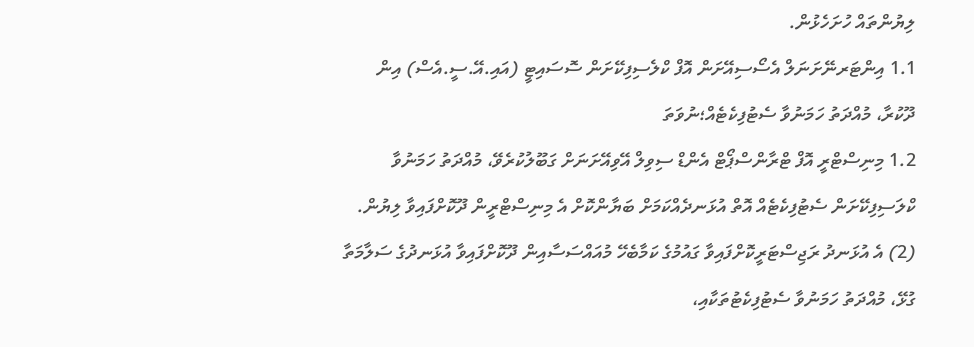ލިޔުންތައް ހުށަހެޅުން.
1.1 އިންޓަރނޭށަނަލް އެސޯސިއޭށަން އޮފް ކްލެސިފިކޭށަން ސޮސައިޓީ (އައި.އޭ.ސީ.އެސް) އިން ދޫކުރާ، މުއްދަތު ހަމަނުވާ ސެޓުފިކެޓެއް؛ނުވަތަ
1.2 މިނިސްޓްރީ އޮފް ޓްރާންސްޕޯޓް އެންޑް ސިވިލް އޭވިއޭށަނަށް ގަބޫލުކުރެވޭ، މުއްދަތު ހަމަނުވާ ކްލަސިފިކޭށަން ސެޓުފިކެޓެއް އޮތް އުޅަނދެއްކަމަށް ބަޔާންކޮށް އެ މިނިސްޓްރީން ދޫކޮށްފައިވާ ލިޔުން.
(2) އެ އުޅަނދު ރަޖިސްޓަރީކޮށްފައިވާ ގައުމުގެ ކަމާބެހޭ މުއައްސަސާއިން ދޫކޮށްފައިވާ އުޅަނދުގެ ސަލާމަތާ ގުޅޭ، މުއްދަތު ހަމަނުވާ ސެޓުފިކެޓުތަކާއި،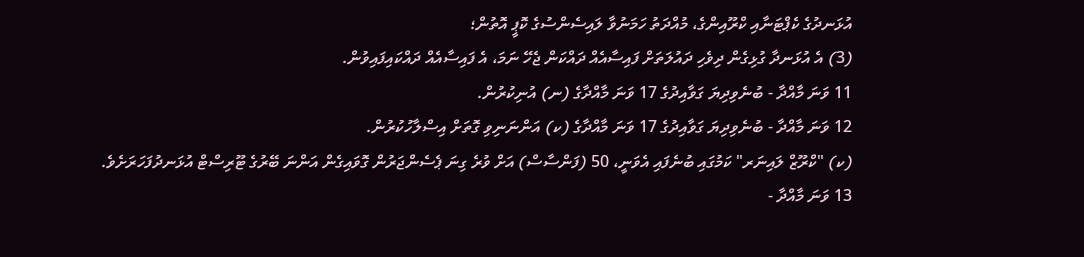އުޅަނދުގެ ކެޕްޓަނާއި ކްރޫއިންގެ، މުއްދަތު ހަމަނުވާ ލައިސެންސުގެ ކޮޕީ އޮތުން؛
(3) އެ އުޅަނދާ ގުޅިގެން ދިވެހި ދައުލަތަށް ފައިސާއެއް ދައްކަން ޖެހޭ ނަމަ، އެ ފައިސާއެއް ދައްކައިފައިވުން.
11 ވަނަ މާއްދާ - ބުނެވިދިޔަ ގަވާއިދުގެ 17 ވަނަ މާއްދާގެ (ނ) އުނިކުރުން.
12 ވަނަ މާއްދާ - ބުނެވިދިޔަ ގަވާއިދުގެ 17 ވަނަ މާއްދާގެ (ކ) އަންނަނިވި ގޮތަށް އިސްލާހުކުރުން.
(ކ) "ކްރޫޒް ލައިނަރ" ކަމުގައި ބުނެފައި އެވަނީ، 50 (ފަންސާސް) އަށް ވުރެ ގިނަ ޕެސެންޖަރުން ގޮވައިގެން އަންނަ ބޭރުގެ ޓޫރިސްޓް އުޅަނދުފަހަރަށެވެ.
13 ވަނަ މާއްދާ -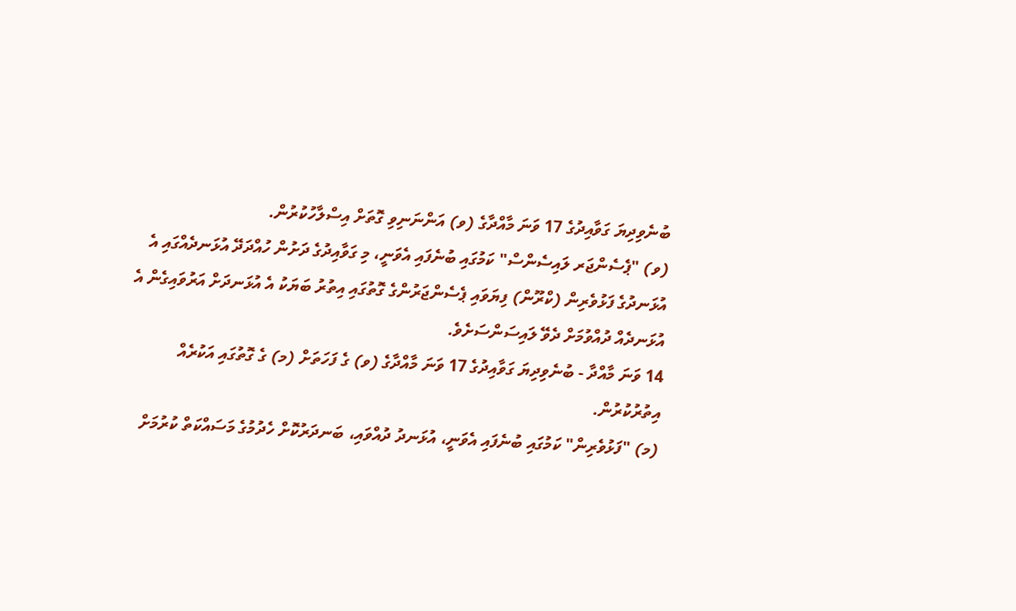ބުނެވިދިޔަ ގަވާއިދުގެ 17 ވަނަ މާއްދާގެ (ވ) އަންނަނިވި ގޮތަށް އިސްލާހުކުރުން.
(ވ) "ޕެސެންޖަރ ލައިސެންސް" ކަމުގައި ބުނެފައި އެވަނީ، މި ގަވާއިދުގެ ދަށުން ހުއްދަދޭ އުޅަނދެއްގައި އެ އުޅަނދުގެ ފަޅުވެރިން (ކްރޫން) ފިޔަވައި ޕެސެންޖަރުންގެ ގޮތުގައި އިތުރު ބަޔަކު އެ އުޅަނދަށް އަރުވައިގެން އެ އުޅަނދެއް ދުއްވުމަށް ދެވޭ ލައިސަންސަށެވެ.
14 ވަނަ މާއްދާ - ބުނެވިދިޔަ ގަވާއިދުގެ 17 ވަނަ މާއްދާގެ (ވ) ގެ ފަހަތަށް (މ) ގެ ގޮތުގައި އަކުރެއް އިތުރުކުރުން.
(މ) "ފަޅުވެރިން" ކަމުގައި ބުނެފައި އެވަނީ، އުޅަނދު ދުއްވައި، ބަނދަރުކޮށް ހެދުމުގެ މަސައްކަތް ކުރުމަށް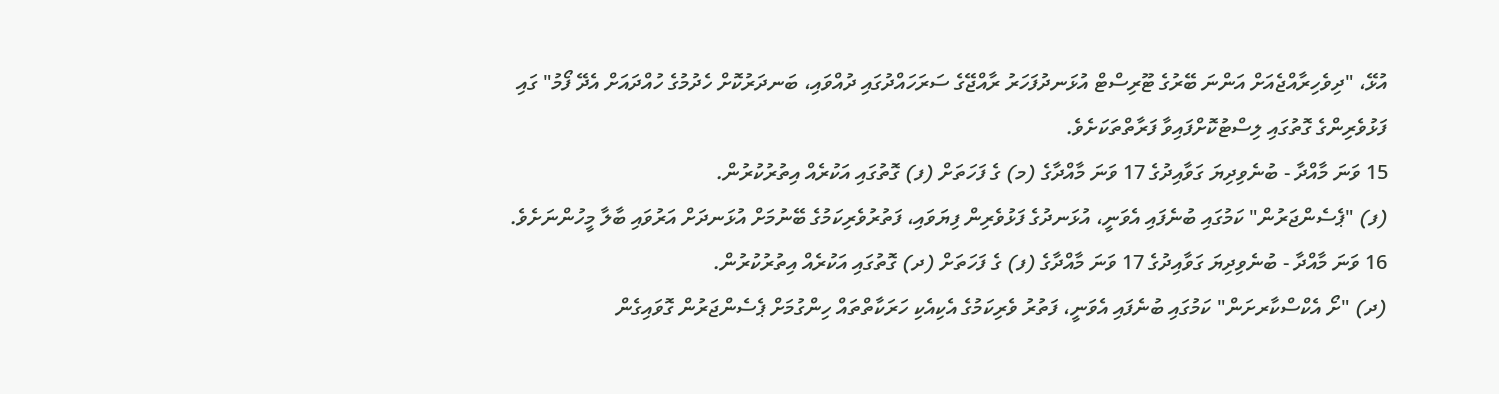އުޅޭ، "ދިވެހިރާއްޖެއަށް އަންނަ ބޭރުގެ ޓޫރިސްޓް އުޅަނދުފަހަރު ރާއްޖޭގެ ސަރަހައްދުގައި ދުއްވައި، ބަނދަރުކޮށް ހެދުމުގެ ހުއްދައަށް އެދޭ ފޯމު" ގައި ފަޅުވެރިންގެ ގޮތުގައި ލިސްޓުކޮށްފައިވާ ފަރާތްތަކަށެވެ.
15 ވަނަ މާއްދާ - ބުނެވިދިޔަ ގަވާއިދުގެ 17 ވަނަ މާއްދާގެ (މ) ގެ ފަހަތަށް (ފ) ގޮތުގައި އަކުރެއް އިތުރުކުރުން.
(ފ) "ޕެސެންޖަރުން" ކަމުގައި ބުނެފައި އެވަނީ، އުޅަނދުގެ ފަޅުވެރިން ފިޔަވައި، ފަތުރުވެރިކަމުގެ ބޭނުމަށް އުޅަނދަށް އަރުވައި ބާލާ މީހުންނަށެވެ.
16 ވަނަ މާއްދާ - ބުނެވިދިޔަ ގަވާއިދުގެ 17 ވަނަ މާއްދާގެ (ފ) ގެ ފަހަތަށް (ދ) ގޮތުގައި އަކުރެއް އިތުރުކުރުން.
(ދ) "ށޯ އެކްސްކާރށަން" ކަމުގައި ބުނެފައި އެވަނީ، ފަތުރު ވެރިކަމުގެ އެކިއެކި ހަރަކާތްތައް ހިންގުމަށް ޕެސެންޖަރުން ގޮވައިގެން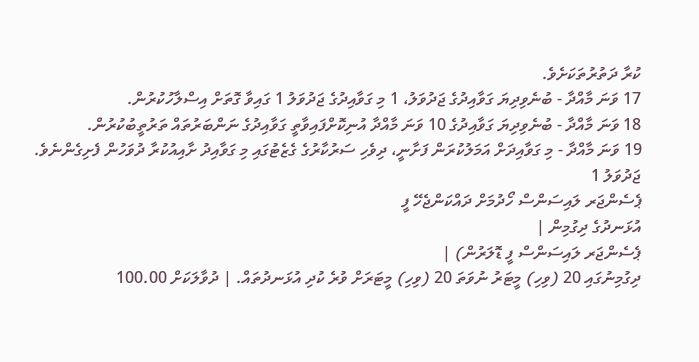ކުރާ ދަތުރުތަކަށެވެ.
17 ވަނަ މާއްދާ - ބުނެވިދިޔަ ގަވާއިދުގެ ޖަދުވަލު، 1 މި ގަވާއިދުގެ ޖަދުވަލު 1 ގައިވާ ގޮތަށް އިސްލާހުކުރުން.
18 ވަނަ މާއްދާ - ބުނެވިދިޔަ ގަވާއިދުގެ 10 ވަނަ މާއްދާ އުނިކޮށްފައިވާތީ ގަވާއިދުގެ ނަންބަރުތައް ތަރުތީބުކުރުން.
19 ވަނަ މާއްދާ - މި ގަވާއިދަށް އަމަލުކުރަން ފަށާނީ، ދިވެހި ސަރުކާރުގެ ގެޒެޓުގައި މި ގަވާއިދު ށާއިއުކުރާ ދުވަހުން ފެށިގެންނެވެ.
ޖަދުވަލު 1
ޕެސެންޖަރ ލައިސަންސް ހޯދުމަށް ދައްކަންޖެހޭ ފީ
އުޅަނދުގެ ދިގުމިން |
ޕެސެންޖަރ ލައިސަންސް ފީ ޑޮލަރުން) |
ދިގުމިނުގައި 20 (ވިހި) މީޓަރު ނުވަތަ 20 (ވިހި) މީޓަރަށް ވުރެ ކުދި އުޅަނދުތައް. | ދުވާލަކަށް 100.00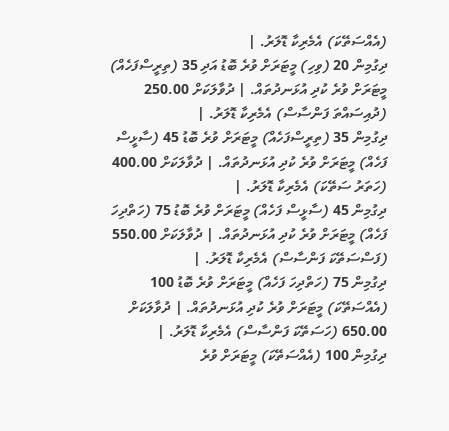(އެއްސަތޭކަ) އެމެރިކާ ޑޮލަރު. |
ދިގުމިން 20 (ވިހި) މީޓަރަށް ވުރެ ބޮޑު އަދި 35 (ތިރީސްފަހެއް) މީޓަރަށް ވުރެ ކުދި އުޅަނދުތައް. | ދުވާލަކަށް 250.00 (ދުއިސައްތަ ފަންސާސް) އެމެރިކާ ޑޮލަރު. |
ދިގުމިން 35 (ތިރީސްފަހެއް) މީޓަރަށް ވުރެ ބޮޑު 45 (ސާޅީސް ފަހެއް) މީޓަރަށް ވުރެ ކުދި އުޅަނދުތައް. | ދުވާލަކަށް 400.00 (ހަތަރު ސަތޭކަ) އެމެރިކާ ޑޮލަރު. |
ދިގުމިން 45 (ސާޅީސް ފަހެއް) މީޓަރަށް ވުރެ ބޮޑު 75 (ހަތްދިހަ ފަހެއް) މީޓަރަށް ވުރެ ކުދި އުޅަނދުތައް. | ދުވާލަކަށް 550.00 (ފަސްސަތޭކަ ފަންސާސް) އެމެރިކާ ޑޮލަރު. |
ދިގުމިން 75 (ހަތްދިހަ ފަހެއް) މީޓަރަށް ވުރެ ބޮޑު 100 (އެއްސަތޭކަ) މީޓަރަށް ވުރެ ކުދި އުޅަނދުތައް. | ދުވާލަކަށް 650.00 (ހަސަތޭކަ ފަންސާސް) އެމެރިކާ ޑޮލަރު. |
ދިގުމިން 100 (އެއްސަތޭކަ) މީޓަރަށް ވުރެ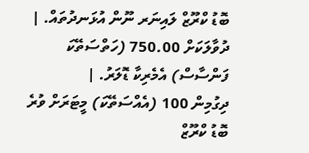ބޮޑު ކްރޫޒް ލައިނަރ ނޫން އުޅަނދުތައް. | ދުވާލަކަށް 750.00 (ހަތްސަތޭކަ ފަންސާސް) އެމެރިކާ ޑޮލަރު. |
ދިގުމިން 100 (އެއްސަތޭކަ) މީޓަރަށް ވުރެ ބޮޑު ކްރޫޒް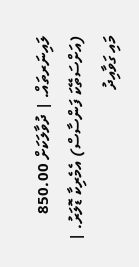ލައިނަރތައް. | ދުވާލަކަށް 850.00 (އަށްސަތޭކަ ފަންސާސް) އެމެރިކާ ޑޮލަރު. |
މައި ގަވާއިދު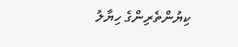ކިޔުންތެރިންގެ ހިޔާލު